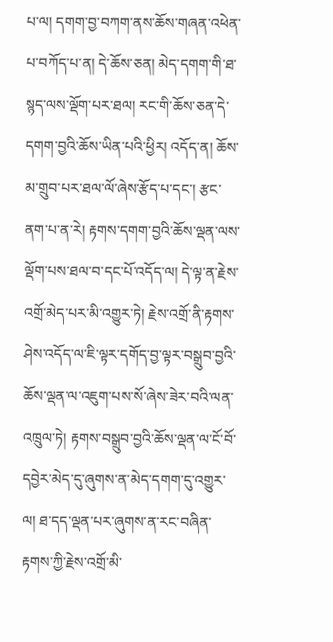པ་ལ། དགག་བྱ་བཀག་ནས་ཆོས་གཞན་འཕེན་པ་བཀོད་པ་ན། དེ་ཆོས་ཅན། མེད་དགག་གི་ཐ་སྙད་ལས་ལྡོག་པར་ཐལ། རང་གི་ཆོས་ཅན་དེ་དགག་བྱའི་ཆོས་ཡིན་པའི་ཕྱིར། འདོད་ན། ཆོས་མ་གྲུབ་པར་ཐལ་ལོ་ཞེས་རྩོད་པ་དང་། རྩང་ནག་པ་ན་རེ། རྟགས་དགག་བྱའི་ཆོས་ལྡན་ལས་ལྡོག་པས་ཐལ་བ་དང་པོ་འདོད་ལ། དེ་ལྟ་ན་རྗེས་འགྲོ་མེད་པར་མི་འགྱུར་ཏེ། རྗེས་འགྲོ་ནི་རྟགས་ཤེས་འདོད་ལ་ཇི་ལྟར་དགོད་བྱ་ལྟར་བསྒྲུབ་བྱའི་ཆོས་ལྡན་ལ་འཇུག་པས་སོ་ཞེས་ཟེར་བའི་ལན་འཁྲུལ་ཏེ། རྟགས་བསྒྲུབ་བྱའི་ཆོས་ལྡན་ལ་ངོ་བོ་དབྱེར་མེད་དུ་ཞུགས་ན་མེད་དགག་དུ་འགྱུར་ལ། ཐ་དད་ལྡན་པར་ཞུགས་ན་རང་བཞིན་རྟགས་ཀྱི་རྗེས་འགྲོ་མི་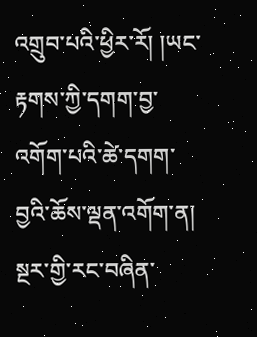འགྲུབ་པའི་ཕྱིར་རོ། །ཡང་རྟགས་ཀྱི་དགག་བྱ་འགོག་པའི་ཚེ་དགག་བྱའི་ཆོས་ལྡན་འགོག་ན། སྔར་གྱི་རང་བཞིན་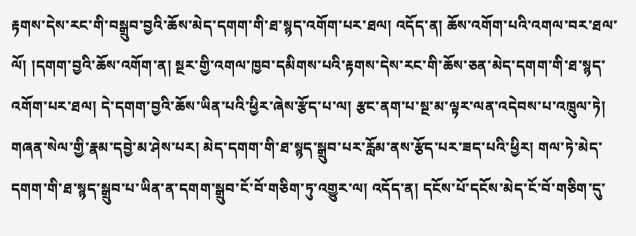རྟགས་དེས་རང་གི་བསྒྲུབ་བྱའི་ཆོས་མེད་དགག་གི་ཐ་སྙད་འགོག་པར་ཐལ། འདོད་ན། ཆོས་འགོག་པའི་འགལ་བར་ཐལ་ལོ། །དགག་བྱའི་ཆོས་འགོག་ན། སྔར་གྱི་འགལ་ཁྱབ་དམིགས་པའི་རྟགས་དེས་རང་གི་ཆོས་ཅན་མེད་དགག་གི་ཐ་སྙད་འགོག་པར་ཐལ། དེ་དགག་བྱའི་ཆོས་ཡིན་པའི་ཕྱིར་ཞེས་རྩོད་པ་ལ། རྩང་ནག་པ་སྔ་མ་ལྟར་ལན་འདེབས་པ་འཁྲུལ་ཏེ། གཞན་སེལ་གྱི་རྣམ་དབྱེ་མ་ཤེས་པར། མེད་དགག་གི་ཐ་སྙད་སྒྲུབ་པར་རློམ་ནས་རྩོད་པར་ཟད་པའི་ཕྱིར། གལ་ཏེ་མེད་དགག་གི་ཐ་སྙད་སྒྲུབ་པ་ཡིན་ན་དགག་སྒྲུབ་ངོ་བོ་གཅིག་ཏུ་འགྱུར་ལ། འདོད་ན། དངོས་པོ་དངོས་མེད་ངོ་བོ་གཅིག་དུ་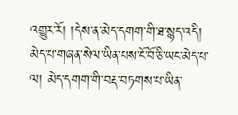འགྱུར་རོ། །དེས་ན་མེད་དགག་གི་ཐ་སྙད་འདི། མེད་པ་གཞན་སེལ་ཡིན་པས་ངོ་བོ་ཅི་ཡང་མེད་པ་ལ། མེད་དགག་གི་བརྡ་བཏགས་པ་ཡིན་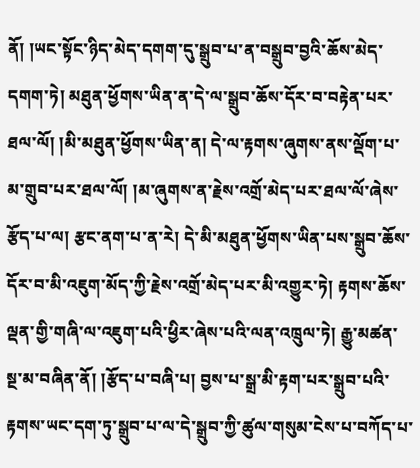ནོ། །ཡང་སྟོང་ཉིད་མེད་དགག་དུ་སྒྲུབ་པ་ན་བསྒྲུབ་བྱའི་ཆོས་མེད་དགག་ཏེ། མཐུན་ཕྱོགས་ཡིན་ན་དེ་ལ་སྒྲུབ་ཆོས་དོར་བ་བརྟེན་པར་ཐལ་ལོ། །མི་མཐུན་ཕྱོགས་ཡིན་ན། དེ་ལ་རྟགས་ཞུགས་ནས་ལྡོག་པ་མ་གྲུབ་པར་ཐལ་ལོ། །མ་ཞུགས་ན་རྗེས་འགྲོ་མེད་པར་ཐལ་ལོ་ཞེས་རྩོད་པ་ལ། རྩང་ནག་པ་ན་རེ། དེ་མི་མཐུན་ཕྱོགས་ཡིན་པས་སྒྲུབ་ཆོས་དོར་བ་མི་འཇུག་མོད་ཀྱི་རྗེས་འགྲོ་མེད་པར་མི་འགྱུར་ཏེ། རྟགས་ཆོས་ལྡན་གྱི་གཞི་ལ་འཇུག་པའི་ཕྱིར་ཞེས་པའི་ལན་འཁྲུལ་ཏེ། རྒྱུ་མཚན་སྔ་མ་བཞིན་ནོ། །རྩོད་པ་བཞི་པ། བྱས་པ་སྒྲ་མི་རྟག་པར་སྒྲུབ་པའི་རྟགས་ཡང་དག་ཏུ་སྒྲུབ་པ་ལ་དེ་སྒྲུབ་ཀྱི་ཚུལ་གསུམ་ངེས་པ་བཀོད་པ་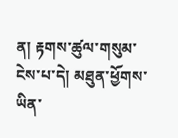ན། རྟགས་ཚུལ་གསུམ་ངེས་པ་དེ། མཐུན་ཕྱོགས་ཡིན་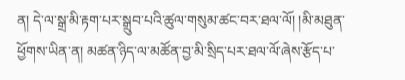ན། དེ་ལ་སྒྲ་མི་རྟག་པར་སྒྲུབ་པའི་ཚུལ་གསུམ་ཚང་བར་ཐལ་ལོ། །མི་མཐུན་ཕྱོགས་ཡིན་ན། མཚན་ཉིད་ལ་མཚོན་བྱ་མི་སྲིད་པར་ཐལ་ལོ་ཞེས་རྩོད་པ་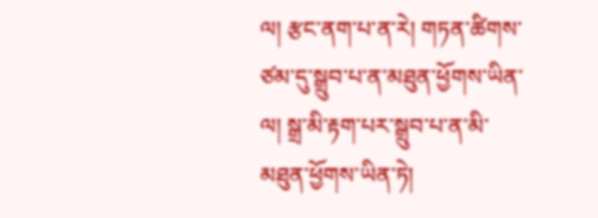ལ། རྩང་ནག་པ་ན་རེ། གཏན་ཚིགས་ཙམ་དུ་སྒྲུབ་པ་ན་མཐུན་ཕྱོགས་ཡིན་ལ། སྒྲ་མི་རྟག་པར་སྒྲུབ་པ་ན་མི་མཐུན་ཕྱོགས་ཡིན་ཏེ།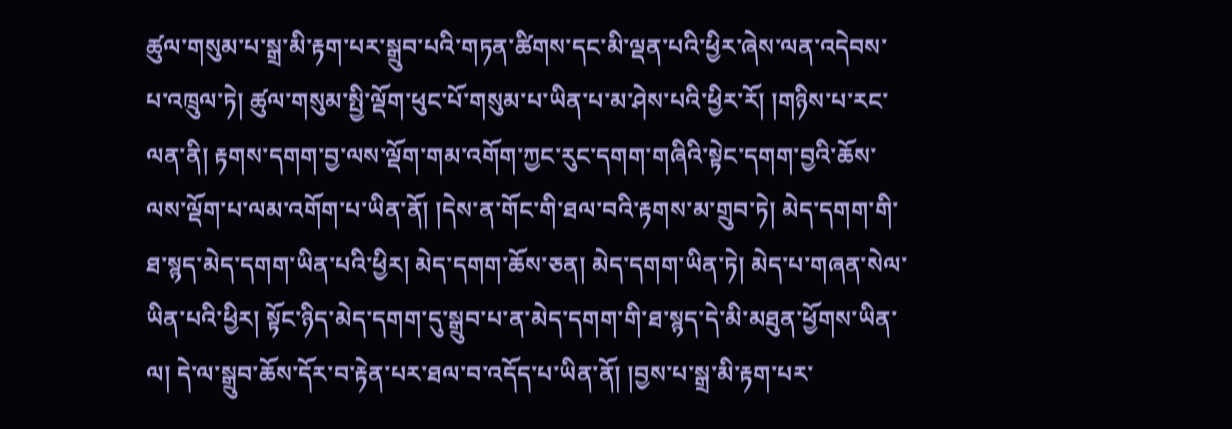ཚུལ་གསུམ་པ་སྒྲ་མི་རྟག་པར་སྒྲུབ་པའི་གཏན་ཚིགས་དང་མི་ལྡན་པའི་ཕྱིར་ཞེས་ལན་འདེབས་པ་འཁྲུལ་ཏེ། ཚུལ་གསུམ་སྤྱི་ལྡོག་ཕུང་པོ་གསུམ་པ་ཡིན་པ་མ་ཤེས་པའི་ཕྱིར་རོ། །གཉིས་པ་རང་ལན་ནི། རྟགས་དགག་བྱ་ལས་ལྡོག་གམ་འགོག་ཀྱང་རུང་དགག་གཞིའི་སྟེང་དགག་བྱའི་ཆོས་ལས་ལྡོག་པ་ལམ་འགོག་པ་ཡིན་ནོ། །དེས་ན་གོང་གི་ཐལ་བའི་རྟགས་མ་གྲུབ་ཏེ། མེད་དགག་གི་ཐ་སྙད་མེད་དགག་ཡིན་པའི་ཕྱིར། མེད་དགག་ཆོས་ཅན། མེད་དགག་ཡིན་ཏེ། མེད་པ་གཞན་སེལ་ཡིན་པའི་ཕྱིར། སྟོང་ཉིད་མེད་དགག་དུ་སྒྲུབ་པ་ན་མེད་དགག་གི་ཐ་སྙད་དེ་མི་མཐུན་ཕྱོགས་ཡིན་ལ། དེ་ལ་སྒྲུབ་ཆོས་དོར་བ་རྟེན་པར་ཐལ་བ་འདོད་པ་ཡིན་ནོ། །བྱས་པ་སྒྲ་མི་རྟག་པར་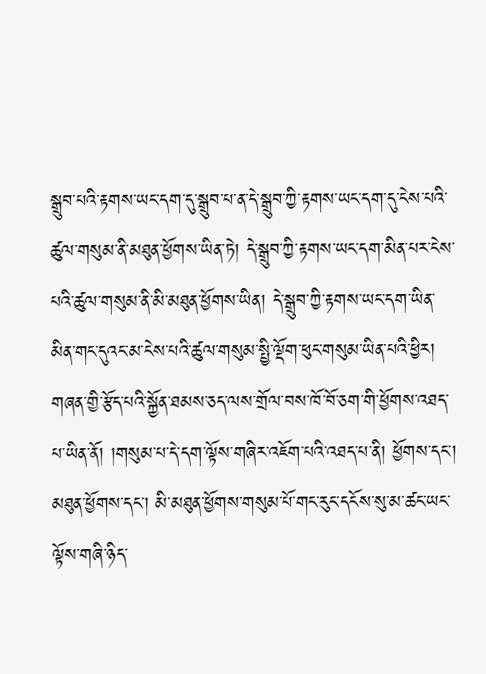སྒྲུབ་པའི་རྟགས་ཡང་དག་དུ་སྒྲུབ་པ་ན་དེ་སྒྲུབ་ཀྱི་རྟགས་ཡང་དག་དུ་ངེས་པའི་ཚུལ་གསུམ་ནི་མཐུན་ཕྱོགས་ཡིན་ཏེ། དེ་སྒྲུབ་ཀྱི་རྟགས་ཡང་དག་མིན་པར་ངེས་པའི་ཚུལ་གསུམ་ནི་མི་མཐུན་ཕྱོགས་ཡིན། དེ་སྒྲུབ་ཀྱི་རྟགས་ཡང་དག་ཡིན་མིན་གང་དུའང་མ་ངེས་པའི་ཚུལ་གསུམ་སྤྱི་ལྡོག་ཕུང་གསུམ་ཡིན་པའི་ཕྱིར། གཞན་གྱི་རྩོད་པའི་སྐྱོན་ཐམས་ཅད་ལས་གྲོལ་བས་ཁོ་བོ་ཅག་གི་ཕྱོགས་འཐད་པ་ཡིན་ནོ། །གསུམ་པ་དེ་དག་ལྟོས་གཞིར་འཇོག་པའི་འཐད་པ་ནི། ཕྱོགས་དང་། མཐུན་ཕྱོགས་དང་། མི་མཐུན་ཕྱོགས་གསུམ་པོ་གང་རུང་དངོས་སུ་མ་ཚང་ཡང་ལྟོས་གཞི་ཉིད་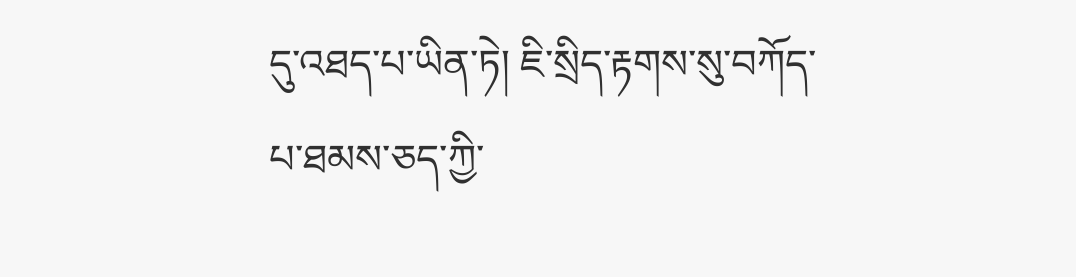དུ་འཐད་པ་ཡིན་ཏེ། ཇི་སྲིད་རྟགས་སུ་བཀོད་པ་ཐམས་ཅད་ཀྱི་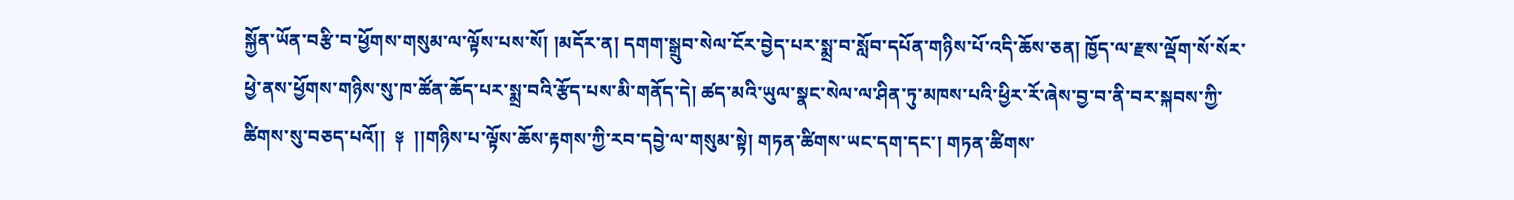སྐྱོན་ཡོན་བརྩི་བ་ཕྱོགས་གསུམ་ལ་ལྟོས་པས་སོ། །མདོར་ན། དགག་སྒྲུབ་སེལ་ངོར་བྱེད་པར་སྨྲ་བ་སློབ་དཔོན་གཉིས་པོ་འདི་ཆོས་ཅན། ཁྱོད་ལ་རྫས་ལྡོག་སོ་སོར་ཕྱེ་ནས་ཕྱོགས་གཉིས་སུ་ཁ་ཚོན་ཆོད་པར་སྨྲ་བའི་རྩོད་པས་མི་གནོད་དེ། ཚད་མའི་ཡུལ་སྣང་སེལ་ལ་ཤིན་ཏུ་མཁས་པའི་ཕྱིར་རོ་ཞེས་བྱ་བ་ནི་བར་སྐབས་ཀྱི་ཚིགས་སུ་བཅད་པའོ།།  ༈  །།གཉིས་པ་ལྟོས་ཆོས་རྟགས་ཀྱི་རབ་དབྱེ་ལ་གསུམ་སྟེ། གཏན་ཚིགས་ཡང་དག་དང་། གཏན་ཚིགས་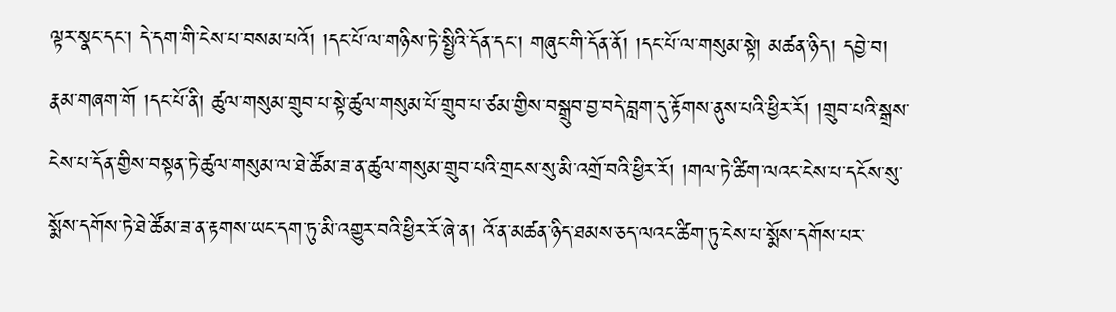ལྟར་སྣང་དང་། དེ་དག་གི་ངེས་པ་བསམ་པའོ། །དང་པོ་ལ་གཉིས་ཏེ་སྤྱིའི་དོན་དང་། གཞུང་གི་དོན་ནོ། །དང་པོ་ལ་གསུམ་སྟེ། མཚན་ཉིད། དབྱེ་བ། རྣམ་གཞག་གོ །དང་པོ་ནི། ཚུལ་གསུམ་གྲུབ་པ་སྟེ་ཚུལ་གསུམ་པོ་གྲུབ་པ་ཙམ་གྱིས་བསྒྲུབ་བྱ་བདེ་བླག་དུ་རྟོགས་ནུས་པའི་ཕྱིར་རོ། །གྲུབ་པའི་སྒྲས་ངེས་པ་དོན་གྱིས་བསྟན་ཏེ་ཚུལ་གསུམ་ལ་ཐེ་ཚོམ་ཟ་ན་ཚུལ་གསུམ་གྲུབ་པའི་གྲངས་སུ་མི་འགྲོ་བའི་ཕྱིར་རོ། །གལ་ཏེ་ཚིག་ལའང་ངེས་པ་དངོས་སུ་སྨོས་དགོས་ཏེ་ཐེ་ཚོམ་ཟ་ན་རྟགས་ཡང་དག་ཏུ་མི་འགྱུར་བའི་ཕྱིར་རོ་ཞེ་ན། འོ་ན་མཚན་ཉིད་ཐམས་ཅད་ལའང་ཚིག་ཏུ་ངེས་པ་སྨོས་དགོས་པར་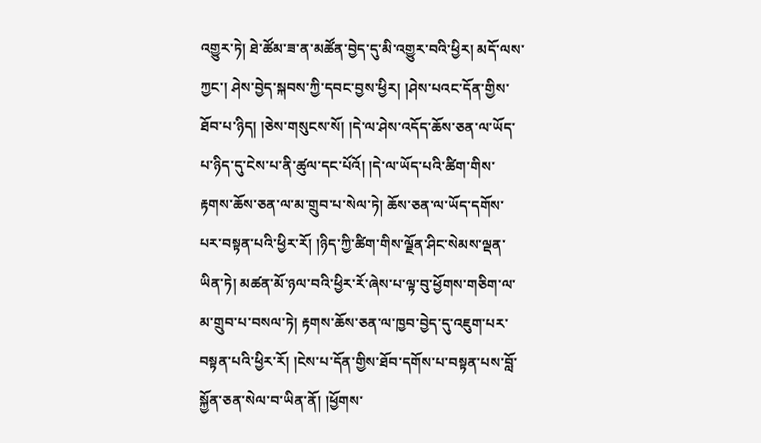འགྱུར་ཏེ། ཐེ་ཚོམ་ཟ་ན་མཚོན་བྱེད་དུ་མི་འགྱུར་བའི་ཕྱིར། མདོ་ལས་ཀྱང་། ཤེས་བྱེད་སྐབས་ཀྱི་དབང་བྱས་ཕྱིར། །ཤེས་པའང་དོན་གྱིས་ཐོབ་པ་ཉིད། །ཅེས་གསུངས་སོ། །དེ་ལ་ཤེས་འདོད་ཆོས་ཅན་ལ་ཡོད་པ་ཉིད་དུ་ངེས་པ་ནི་ཚུལ་དང་པོའོ། །དེ་ལ་ཡོད་པའི་ཚིག་གིས་རྟགས་ཆོས་ཅན་ལ་མ་གྲུབ་པ་སེལ་ཏེ། ཆོས་ཅན་ལ་ཡོད་དགོས་པར་བསྟན་པའི་ཕྱིར་རོ། །ཉིད་ཀྱི་ཚིག་གིས་ལྗོན་ཤིང་སེམས་ལྡན་ཡིན་ཏེ། མཚན་མོ་ཉལ་བའི་ཕྱིར་རོ་ཞེས་པ་ལྟ་བུ་ཕྱོགས་གཅིག་ལ་མ་གྲུབ་པ་བསལ་ཏེ། རྟགས་ཆོས་ཅན་ལ་ཁྱབ་བྱེད་དུ་འཇུག་པར་བསྟན་པའི་ཕྱིར་རོ། །ངེས་པ་དོན་གྱིས་ཐོབ་དགོས་པ་བསྟན་པས་བློ་སྐྱོན་ཅན་སེལ་བ་ཡིན་ནོ། །ཕྱོགས་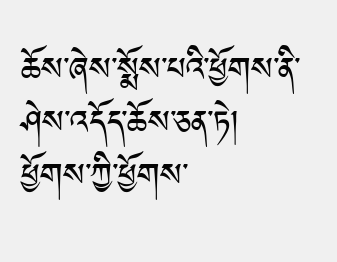ཆོས་ཞེས་སྨོས་པའི་ཕྱོགས་ནི་ཤེས་འདོད་ཆོས་ཅན་ཏེ། ཕྱོགས་ཀྱི་ཕྱོགས་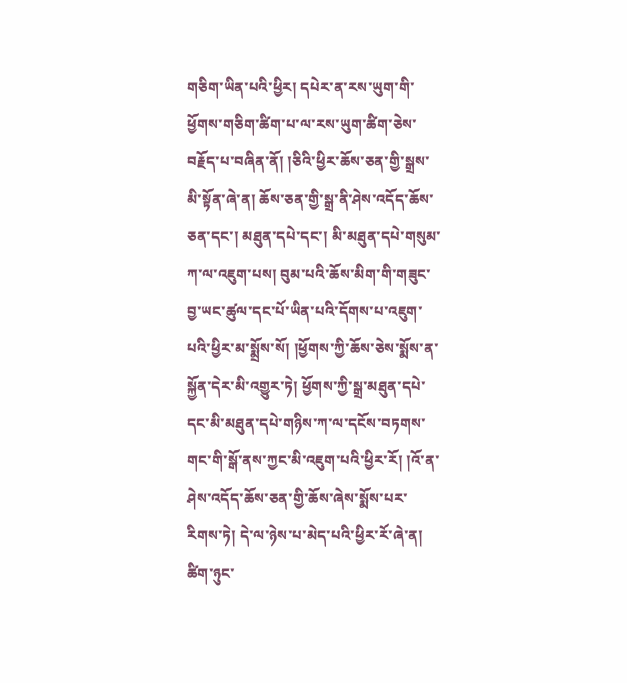གཅིག་ཡིན་པའི་ཕྱིར། དཔེར་ན་རས་ཡུག་གི་ཕྱོགས་གཅིག་ཚིག་པ་ལ་རས་ཡུག་ཚིག་ཅེས་བརྗོད་པ་བཞིན་ནོ། །ཅིའི་ཕྱིར་ཆོས་ཅན་གྱི་སྒྲས་མི་སྟོན་ཞེ་ན། ཆོས་ཅན་གྱི་སྒྲ་ནི་ཤེས་འདོད་ཆོས་ཅན་དང་། མཐུན་དཔེ་དང་། མི་མཐུན་དཔེ་གསུམ་ཀ་ལ་འཇུག་པས། བུམ་པའི་ཆོས་མིག་གི་གཟུང་བྱ་ཡང་ཚུལ་དང་པོ་ཡིན་པའི་དོགས་པ་འཇུག་པའི་ཕྱིར་མ་སྨྲོས་སོ། །ཕྱོགས་ཀྱི་ཆོས་ཅེས་སྨོས་ན་སྐྱོན་དེར་མི་འགྱུར་ཏེ། ཕྱོགས་ཀྱི་སྒྲ་མཐུན་དཔེ་དང་མི་མཐུན་དཔེ་གཉིས་ཀ་ལ་དངོས་བཏགས་གང་གི་སྒོ་ནས་ཀྱང་མི་འཇུག་པའི་ཕྱིར་རོ། །འོ་ན་ཤེས་འདོད་ཆོས་ཅན་གྱི་ཆོས་ཞེས་སྨོས་པར་རིགས་ཏེ། དེ་ལ་ཉེས་པ་མེད་པའི་ཕྱིར་རོ་ཞེ་ན། ཚིག་ཉུང་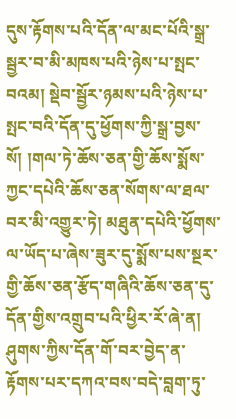དུས་རྟོགས་པའི་དོན་ལ་མང་པོའི་སྒྲ་སྦྱར་བ་མི་མཁས་པའི་ཉེས་པ་སྤང་བའམ། སྡེབ་སྦྱོར་ཉམས་པའི་ཉེས་པ་སྤང་བའི་དོན་དུ་ཕྱོགས་ཀྱི་སྒྲ་བྱས་སོ། །གལ་ཏེ་ཆོས་ཅན་གྱི་ཆོས་སྨོས་ཀྱང་དཔེའི་ཆོས་ཅན་སོགས་ལ་ཐལ་བར་མི་འགྱུར་ཏེ། མཐུན་དཔེའི་ཕྱོགས་ལ་ཡོད་པ་ཞེས་ཟུར་དུ་སྨོས་པས་སྔར་གྱི་ཆོས་ཅན་རྩོད་གཞིའི་ཆོས་ཅན་དུ་དོན་གྱིས་འགྲུབ་པའི་ཕྱིར་རོ་ཞེ་ན། ཤུགས་ཀྱིས་དོན་གོ་བར་བྱེད་ན་རྟོགས་པར་དཀའ་བས་བདེ་བླག་ཏུ་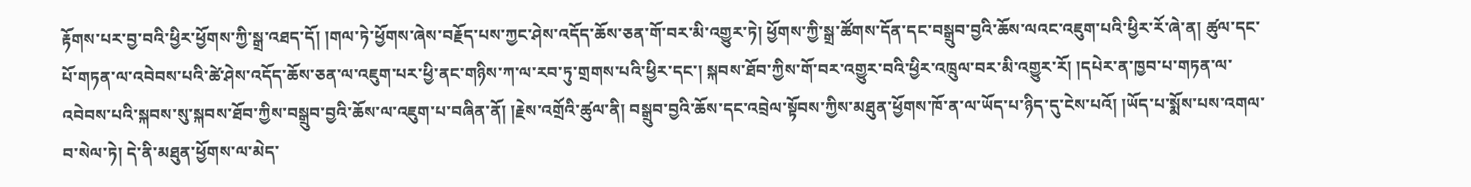རྟོགས་པར་བྱ་བའི་ཕྱིར་ཕྱོགས་ཀྱི་སྒྲ་འཐད་དོ། །གལ་ཏེ་ཕྱོགས་ཞེས་བརྗོད་པས་ཀྱང་ཤེས་འདོད་ཆོས་ཅན་གོ་བར་མི་འགྱུར་ཏེ། ཕྱོགས་ཀྱི་སྒྲ་ཚོགས་དོན་དང་བསྒྲུབ་བྱའི་ཆོས་ལའང་འཇུག་པའི་ཕྱིར་རོ་ཞེ་ན། ཚུལ་དང་པོ་གཏན་ལ་འབེབས་པའི་ཚེ་ཤེས་འདོད་ཆོས་ཅན་ལ་འཇུག་པར་ཕྱི་ནང་གཉིས་ཀ་ལ་རབ་ཏུ་གྲགས་པའི་ཕྱིར་དང་། སྐབས་ཐོབ་ཀྱིས་གོ་བར་འགྱུར་བའི་ཕྱིར་འཁྲུལ་བར་མི་འགྱུར་རོ། །དཔེར་ན་ཁྱབ་པ་གཏན་ལ་འབེབས་པའི་སྐབས་སུ་སྐབས་ཐོབ་ཀྱིས་བསྒྲུབ་བྱའི་ཆོས་ལ་འཇུག་པ་བཞིན་ནོ། །རྗེས་འགྲོའི་ཚུལ་ནི། བསྒྲུབ་བྱའི་ཆོས་དང་འབྲེལ་སྟོབས་ཀྱིས་མཐུན་ཕྱོགས་ཁོ་ན་ལ་ཡོད་པ་ཉིད་དུ་ངེས་པའོ། །ཡོད་པ་སྨོས་པས་འགལ་བ་སེལ་ཏེ། དེ་ནི་མཐུན་ཕྱོགས་ལ་མེད་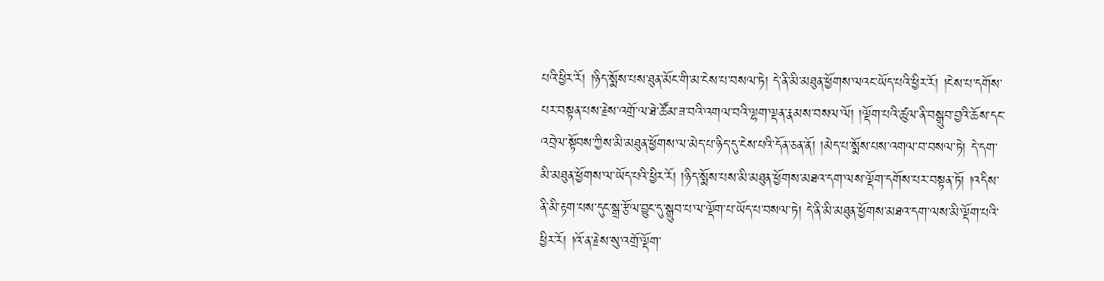པའི་ཕྱིར་རོ། །ཉིད་སྨོས་པས་ཐུན་མོང་གི་མ་ངེས་པ་བསལ་ཏེ། དེ་ནི་མི་མཐུན་ཕྱོགས་ལའང་ཡོད་པའི་ཕྱིར་རོ། །ངེས་པ་དགོས་པར་བསྟན་པས་རྗེས་འགྲོ་ལ་ཐེ་ཚོམ་ཟ་བའི་འགལ་བའི་ལྷག་ལྡན་རྣམས་བསལ་ལོ། །ལྡོག་པའི་ཚུལ་ནི་བསྒྲུབ་བྱའི་ཆོས་དང་འབྲེལ་སྟོབས་ཀྱིས་མི་མཐུན་ཕྱོགས་ལ་མེད་པ་ཉིད་དུ་ངེས་པའི་དོན་ཅན་ནོ། །མེད་པ་སྨོས་པས་འགལ་བ་བསལ་ཏེ། དེ་དག་མི་མཐུན་ཕྱོགས་ལ་ཡོད་པའི་ཕྱིར་རོ། །ཉིད་སྨོས་པས་མི་མཐུན་ཕྱོགས་མཐའ་དག་ལས་ལྡོག་དགོས་པར་བསྟན་ཏོ། །འདིས་ནི་མི་རྟག་པས་དུང་སྒྲ་རྩོལ་བྱུང་དུ་སྒྲུབ་པ་ལ་ལྡོག་པ་ཡོད་པ་བསལ་ཏེ། དེ་ནི་མི་མཐུན་ཕྱོགས་མཐའ་དག་ལས་མི་ལྡོག་པའི་ཕྱིར་རོ། །འོ་ན་རྗེས་སུ་འགྲོ་ལྡོག་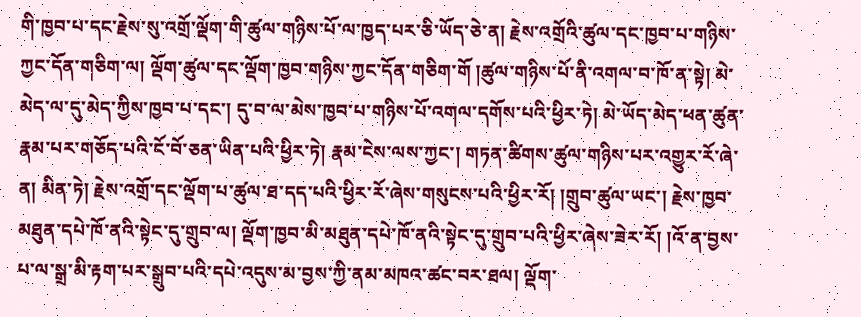གི་ཁྱབ་པ་དང་རྗེས་སུ་འགྲོ་ལྡོག་གི་ཚུལ་གཉིས་པོ་ལ་ཁྱད་པར་ཅི་ཡོད་ཅེ་ན། རྗེས་འགྲོའི་ཚུལ་དང་ཁྱབ་པ་གཉིས་ཀྱང་དོན་གཅིག་ལ། ལྡོག་ཚུལ་དང་ལྡོག་ཁྱབ་གཉིས་ཀྱང་དོན་གཅིག་གོ །ཚུལ་གཉིས་པོ་ནི་འགལ་བ་ཁོ་ན་སྟེ། མེ་མེད་ལ་དུ་མེད་ཀྱིས་ཁྱབ་པ་དང་། དུ་བ་ལ་མེས་ཁྱབ་པ་གཉིས་པོ་འགལ་དགོས་པའི་ཕྱིར་ཏེ། མེ་ཡོད་མེད་ཕན་ཚུན་རྣམ་པར་གཅོད་པའི་ངོ་བོ་ཅན་ཡིན་པའི་ཕྱིར་ཏེ། རྣམ་ངེས་ལས་ཀྱང་། གཏན་ཚིགས་ཚུལ་གཉིས་པར་འགྱུར་རོ་ཞེ་ན། མིན་ཏེ། རྗེས་འགྲོ་དང་ལྡོག་པ་ཚུལ་ཐ་དད་པའི་ཕྱིར་རོ་ཞེས་གསུངས་པའི་ཕྱིར་རོ། །གྲུབ་ཚུལ་ཡང་། རྗེས་ཁྱབ་མཐུན་དཔེ་ཁོ་ནའི་སྟེང་དུ་གྲུབ་ལ། ལྡོག་ཁྱབ་མི་མཐུན་དཔེ་ཁོ་ནའི་སྟེང་དུ་གྲུབ་པའི་ཕྱིར་ཞེས་ཟེར་རོ། །འོ་ན་བྱས་པ་ལ་སྒྲ་མི་རྟག་པར་སྒྲུབ་པའི་དཔེ་འདུས་མ་བྱས་ཀྱི་ནམ་མཁའ་ཚང་བར་ཐལ། ལྡོག་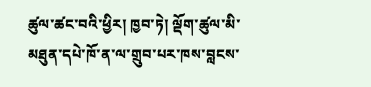ཚུལ་ཚང་བའི་ཕྱིར། ཁྱབ་ཏེ། ལྡོག་ཚུལ་མི་མཐུན་དཔེ་ཁོ་ན་ལ་གྲུབ་པར་ཁས་བླངས་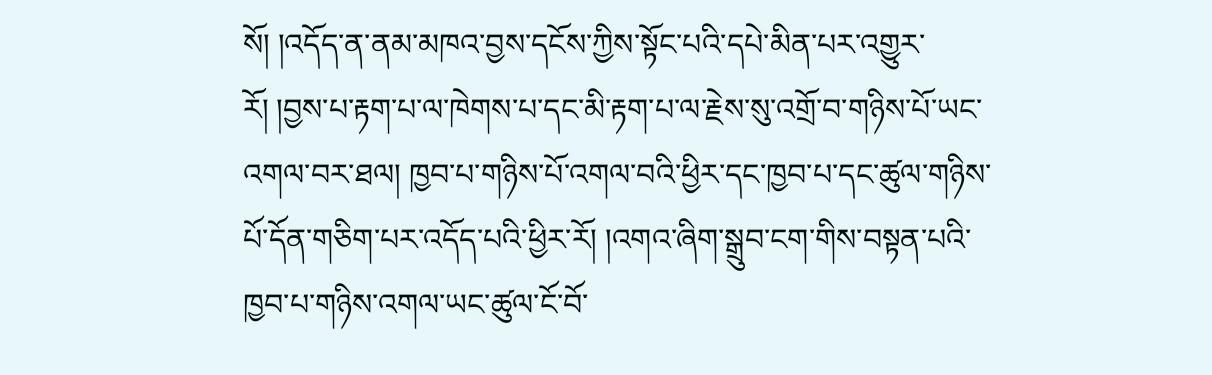སོ། །འདོད་ན་ནམ་མཁའ་བྱས་དངོས་ཀྱིས་སྟོང་པའི་དཔེ་མིན་པར་འགྱུར་རོ། །བྱས་པ་རྟག་པ་ལ་ཁེགས་པ་དང་མི་རྟག་པ་ལ་རྗེས་སུ་འགྲོ་བ་གཉིས་པོ་ཡང་འགལ་བར་ཐལ། ཁྱབ་པ་གཉིས་པོ་འགལ་བའི་ཕྱིར་དང་ཁྱབ་པ་དང་ཚུལ་གཉིས་པོ་དོན་གཅིག་པར་འདོད་པའི་ཕྱིར་རོ། །འགའ་ཞིག་སྒྲུབ་ངག་གིས་བསྟན་པའི་ཁྱབ་པ་གཉིས་འགལ་ཡང་ཚུལ་ངོ་བོ་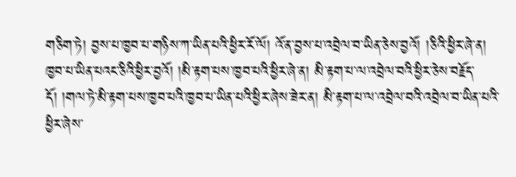གཅིག་ཏེ། བྱས་པ་ཁྱབ་པ་གཉིས་ཀ་ཡིན་པའི་ཕྱིར་རོ་ལོ། འོ་ན་བྱས་པ་འབྲེལ་བ་ཡིན་ཅེས་བྱའོ། །ཅིའི་ཕྱིར་ཞེ་ན། ཁྱབ་པ་ཡིན་པའང་ཅིའི་ཕྱིར་བྱའོ། །མི་རྟག་པས་ཁྱབ་པའི་ཕྱིར་ཞེ་ན། མི་རྟག་པ་ལ་འབྲེལ་བའི་ཕྱིར་ཅེས་བརྗོད་དོ། །གལ་ཏེ་མི་རྟག་པས་ཁྱབ་པའི་ཁྱབ་པ་ཡིན་པའི་ཕྱིར་ཞེས་ཟེར་ན། མི་རྟག་པ་ལ་འབྲེལ་བའི་འབྲེལ་བ་ཡིན་པའི་ཕྱིར་ཞེས་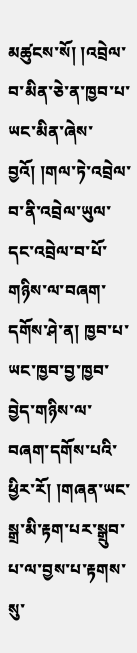མཚུངས་སོ། །འབྲེལ་བ་མིན་ཅེ་ན་ཁྱབ་པ་ཡང་མིན་ཞེས་བྱའོ། །གལ་ཏེ་འབྲེལ་བ་ནི་འབྲེལ་ཡུལ་དང་འབྲེལ་བ་པོ་གཉིས་ལ་བཞག་དགོས་ཤེ་ན། ཁྱབ་པ་ཡང་ཁྱབ་བྱ་ཁྱབ་བྱེད་གཉིས་ལ་བཞག་དགོས་པའི་ཕྱིར་རོ། །གཞན་ཡང་སྒྲ་མི་རྟག་པར་སྒྲུབ་པ་ལ་བྱས་པ་རྟགས་སུ་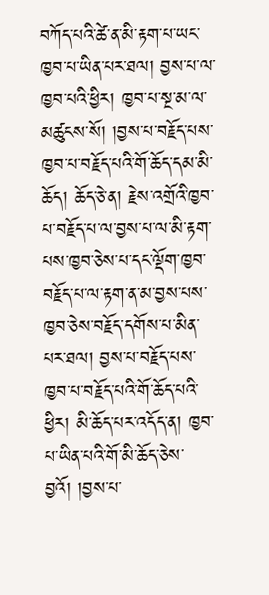བཀོད་པའི་ཚེ་ན་མི་རྟག་པ་ཡང་ཁྱབ་པ་ཡིན་པར་ཐལ། བྱས་པ་ལ་ཁྱབ་པའི་ཕྱིར། ཁྱབ་པ་སྔ་མ་ལ་མཚུངས་སོ། །བྱས་པ་བརྗོད་པས་ཁྱབ་པ་བརྗོད་པའི་གོ་ཆོད་དམ་མི་ཆོད། ཆོད་ཅེ་ན། རྗེས་འགྲོའི་ཁྱབ་པ་བརྗོད་པ་ལ་བྱས་པ་ལ་མི་རྟག་པས་ཁྱབ་ཅེས་པ་དང་ལྡོག་ཁྱབ་བརྗོད་པ་ལ་རྟག་ན་མ་བྱས་པས་ཁྱབ་ཅེས་བརྗོད་དགོས་པ་མིན་པར་ཐལ། བྱས་པ་བརྗོད་པས་ཁྱབ་པ་བརྗོད་པའི་གོ་ཆོད་པའི་ཕྱིར། མི་ཆོད་པར་འདོད་ན། ཁྱབ་པ་ཡིན་པའི་གོ་མི་ཆོད་ཅེས་བྱའོ། །བྱས་པ་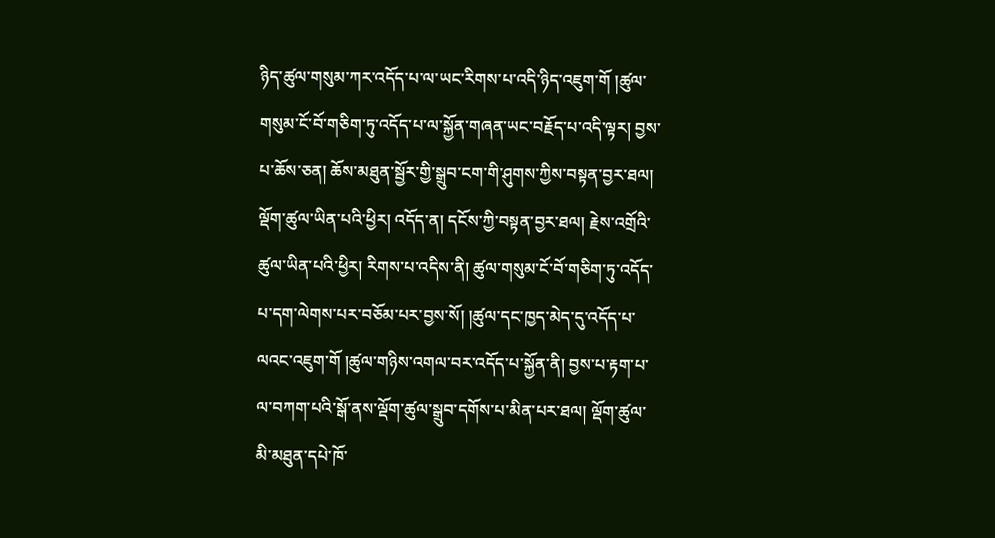ཉིད་ཚུལ་གསུམ་ཀར་འདོད་པ་ལ་ཡང་རིགས་པ་འདི་ཉིད་འཇུག་གོ །ཚུལ་གསུམ་ངོ་བོ་གཅིག་ཏུ་འདོད་པ་ལ་སྐྱོན་གཞན་ཡང་བརྗོད་པ་འདི་ལྟར། བྱས་པ་ཆོས་ཅན། ཆོས་མཐུན་སྦྱོར་གྱི་སྒྲུབ་ངག་གི་ཤུགས་ཀྱིས་བསྟན་བྱར་ཐལ། ལྡོག་ཚུལ་ཡིན་པའི་ཕྱིར། འདོད་ན། དངོས་ཀྱི་བསྟན་བྱར་ཐལ། རྗེས་འགྲོའི་ཚུལ་ཡིན་པའི་ཕྱིར། རིགས་པ་འདིས་ནི། ཚུལ་གསུམ་ངོ་བོ་གཅིག་ཏུ་འདོད་པ་དག་ལེགས་པར་བཅོམ་པར་བྱས་སོ། །ཚུལ་དང་ཁྱད་མེད་དུ་འདོད་པ་ལའང་འཇུག་གོ །ཚུལ་གཉིས་འགལ་བར་འདོད་པ་སྐྱོན་ནི། བྱས་པ་རྟག་པ་ལ་བཀག་པའི་སྒོ་ནས་ལྡོག་ཚུལ་སྒྲུབ་དགོས་པ་མིན་པར་ཐལ། ལྡོག་ཚུལ་མི་མཐུན་དཔེ་ཁོ་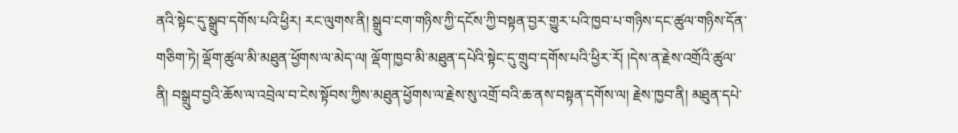ནའི་སྟེང་དུ་སྒྲུབ་དགོས་པའི་ཕྱིར། རང་ལུགས་ནི། སྒྲུབ་ངག་གཉིས་ཀྱི་དངོས་ཀྱི་བསྟན་བྱར་གྱུར་པའི་ཁྱབ་པ་གཉིས་དང་ཚུལ་གཉིས་དོན་གཅིག་ཏེ། ལྡོག་ཚུལ་མི་མཐུན་ཕྱོགས་ལ་མེད་ལ། ལྡོག་ཁྱབ་མི་མཐུན་དཔེའི་སྟེང་དུ་གྲུབ་དགོས་པའི་ཕྱིར་རོ། །དེས་ན་རྗེས་འགྲོའི་ཚུལ་ནི། བསྒྲུབ་བྱའི་ཆོས་ལ་འབྲེལ་བ་ངེས་སྟོབས་ཀྱིས་མཐུན་ཕྱོགས་ལ་རྗེས་སུ་འགྲོ་བའི་ཆ་ནས་བསྟན་དགོས་ལ། རྗེས་ཁྱབ་ནི། མཐུན་དཔེ་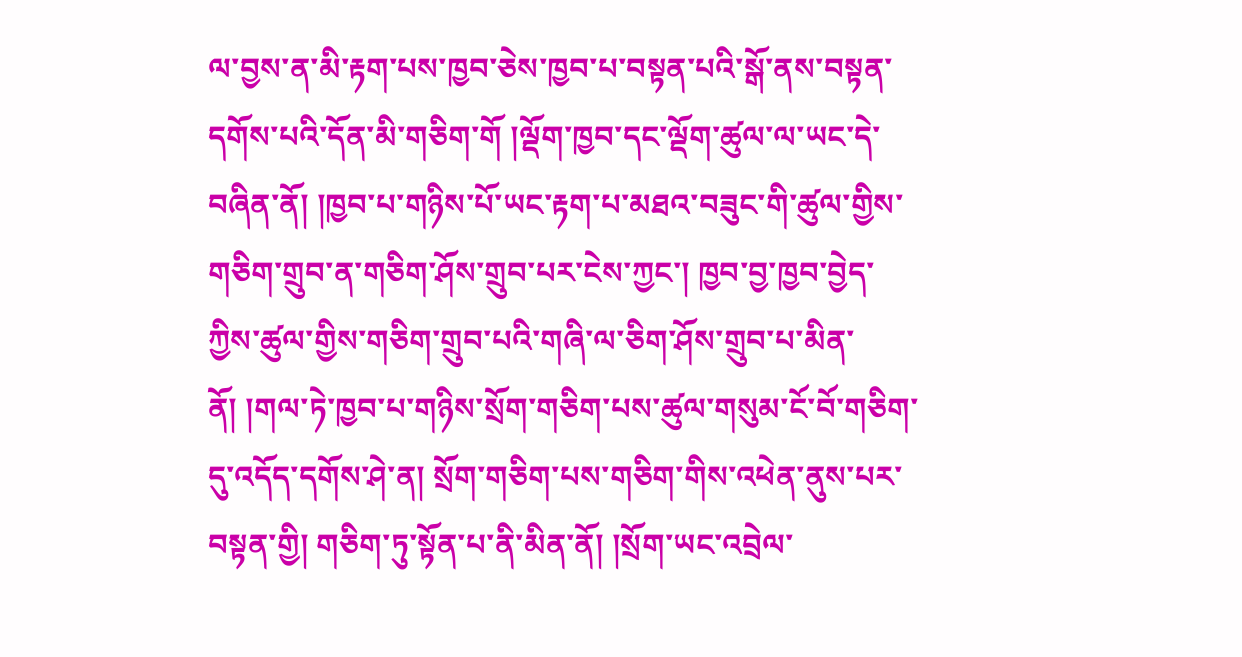ལ་བྱས་ན་མི་རྟག་པས་ཁྱབ་ཅེས་ཁྱབ་པ་བསྟན་པའི་སྒོ་ནས་བསྟན་དགོས་པའི་དོན་མི་གཅིག་གོ །ལྡོག་ཁྱབ་དང་ལྡོག་ཚུལ་ལ་ཡང་དེ་བཞིན་ནོ། །ཁྱབ་པ་གཉིས་པོ་ཡང་རྟག་པ་མཐའ་བཟུང་གི་ཚུལ་གྱིས་གཅིག་གྲུབ་ན་གཅིག་ཤོས་གྲུབ་པར་ངེས་ཀྱང་། ཁྱབ་བྱ་ཁྱབ་བྱེད་ཀྱིས་ཚུལ་གྱིས་གཅིག་གྲུབ་པའི་གཞི་ལ་ཅིག་ཤོས་གྲུབ་པ་མིན་ནོ། །གལ་ཏེ་ཁྱབ་པ་གཉིས་སྲོག་གཅིག་པས་ཚུལ་གསུམ་ངོ་བོ་གཅིག་དུ་འདོད་དགོས་ཤེ་ན། སྲོག་གཅིག་པས་གཅིག་གིས་འཕེན་ནུས་པར་བསྟན་གྱི། གཅིག་ཏུ་སྟོན་པ་ནི་མིན་ནོ། །སྲོག་ཡང་འབྲེལ་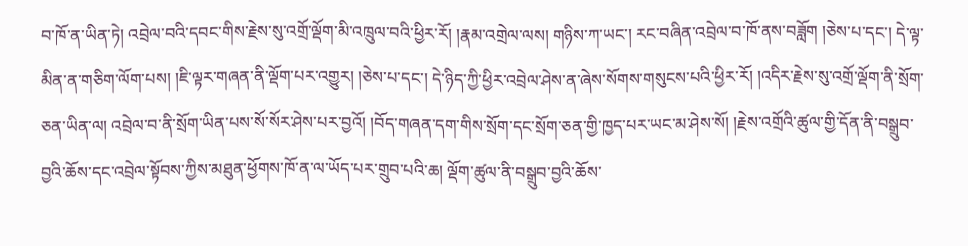བ་ཁོ་ན་ཡིན་ཏེ། འབྲེལ་བའི་དབང་གིས་རྗེས་སུ་འགྲོ་ལྡོག་མི་འཁྲུལ་བའི་ཕྱིར་རོ། །རྣམ་འགྲེལ་ལས། གཉིས་ཀ་ཡང་། རང་བཞིན་འབྲེལ་བ་ཁོ་ནས་བཟློག །ཅེས་པ་དང་། དེ་ལྟ་མིན་ན་གཅིག་ལོག་པས། །ཇི་ལྟར་གཞན་ནི་ལྡོག་པར་འགྱུར། །ཅེས་པ་དང་། དེ་ཉིད་ཀྱི་ཕྱིར་འབྲེལ་ཤེས་ན་ཞེས་སོགས་གསུངས་པའི་ཕྱིར་རོ། །འདིར་རྗེས་སུ་འགྲོ་ལྡོག་ནི་སྲོག་ཅན་ཡིན་ལ། འབྲེལ་བ་ནི་སྲོག་ཡིན་པས་སོ་སོར་ཤེས་པར་བྱའོ། །བོད་གཞན་དག་གིས་སྲོག་དང་སྲོག་ཅན་གྱི་ཁྱད་པར་ཡང་མ་ཤེས་སོ། །རྗེས་འགྲོའི་ཚུལ་གྱི་དོན་ནི་བསྒྲུབ་བྱའི་ཆོས་དང་འབྲེལ་སྟོབས་ཀྱིས་མཐུན་ཕྱོགས་ཁོ་ན་ལ་ཡོད་པར་གྲུབ་པའི་ཆ། ལྡོག་ཚུལ་ནི་བསྒྲུབ་བྱའི་ཆོས་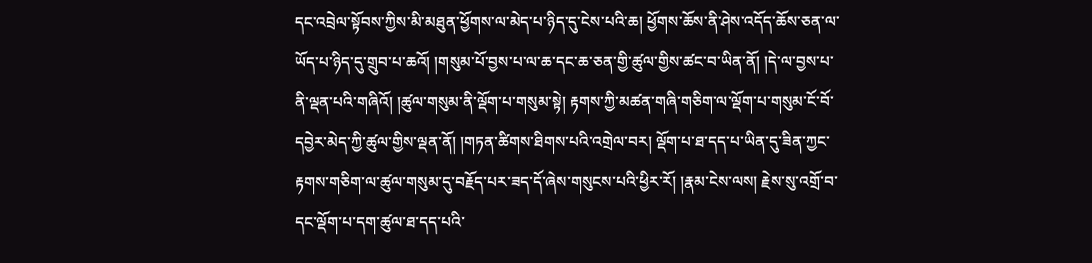དང་འབྲེལ་སྟོབས་ཀྱིས་མི་མཐུན་ཕྱོགས་ལ་མེད་པ་ཉིད་དུ་ངེས་པའི་ཆ། ཕྱོགས་ཆོས་ནི་ཤེས་འདོད་ཆོས་ཅན་ལ་ཡོད་པ་ཉིད་དུ་གྲུབ་པ་ཆའོ། །གསུམ་པོ་བྱས་པ་ལ་ཆ་དང་ཆ་ཅན་གྱི་ཚུལ་གྱིས་ཚང་བ་ཡིན་ནོ། །དེ་ལ་བྱས་པ་ནི་ལྡན་པའི་གཞིའོ། །ཚུལ་གསུམ་ནི་ལྡོག་པ་གསུམ་སྟེ། རྟགས་ཀྱི་མཚན་གཞི་གཅིག་ལ་ལྡོག་པ་གསུམ་ངོ་བོ་དབྱེར་མེད་ཀྱི་ཚུལ་གྱིས་ལྡན་ནོ། །གཏན་ཚིགས་ཐིགས་པའི་འགྲེལ་བར། ལྡོག་པ་ཐ་དད་པ་ཡིན་དུ་ཟིན་ཀྱང་རྟགས་གཅིག་ལ་ཚུལ་གསུམ་དུ་བརྗོད་པར་ཟད་དོ་ཞེས་གསུངས་པའི་ཕྱིར་རོ། །རྣམ་ངེས་ལས། རྗེས་སུ་འགྲོ་བ་དང་ལྡོག་པ་དག་ཚུལ་ཐ་དད་པའི་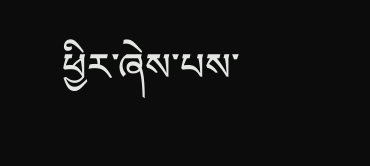ཕྱིར་ཞེས་པས་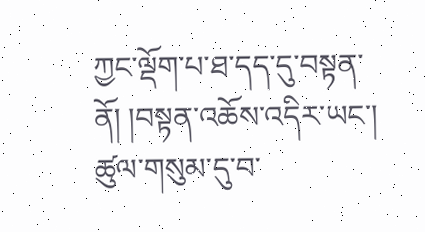ཀྱང་ལྡོག་པ་ཐ་དད་དུ་བསྟན་ནོ། །བསྟན་འཆོས་འདིར་ཡང་། ཚུལ་གསུམ་དུ་བ་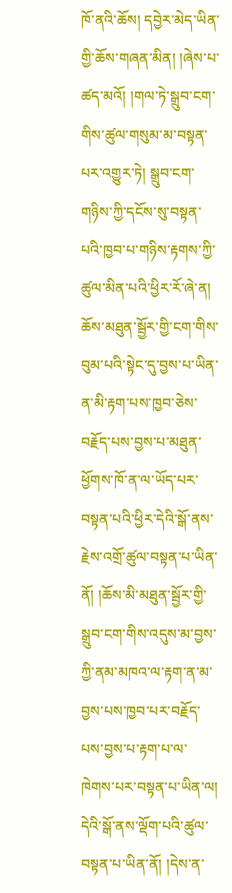ཁོ་ནའི་ཆོས། དབྱེར་མེད་ཡིན་གྱི་ཆོས་གཞན་མིན། །ཞེས་པ་ཚད་མའོ། །གལ་ཏེ་སྒྲུབ་ངག་གིས་ཚུལ་གསུམ་མ་བསྟན་པར་འགྱུར་ཏེ། སྒྲུབ་ངག་གཉིས་ཀྱི་དངོས་སུ་བསྟན་པའི་ཁྱབ་པ་གཉིས་རྟགས་ཀྱི་ཚུལ་མིན་པའི་ཕྱིར་རོ་ཞེ་ན། ཆོས་མཐུན་སྦྱོར་གྱི་ངག་གིས་བུམ་པའི་སྟེང་དུ་བྱས་པ་ཡིན་ན་མི་རྟག་པས་ཁྱབ་ཅེས་བརྗོད་པས་བྱས་པ་མཐུན་ཕྱོགས་ཁོ་ན་ལ་ཡོད་པར་བསྟན་པའི་ཕྱིར་དེའི་སྒོ་ནས་རྗེས་འགྲོ་ཚུལ་བསྟན་པ་ཡིན་ནོ། །ཆོས་མི་མཐུན་སྦྱོར་གྱི་སྒྲུབ་ངག་གིས་འདུས་མ་བྱས་ཀྱི་ནམ་མཁའ་ལ་རྟག་ན་མ་བྱས་པས་ཁྱབ་པར་བརྗོད་པས་བྱས་པ་རྟག་པ་ལ་ཁེགས་པར་བསྟན་པ་ཡིན་ལ། དེའི་སྒོ་ནས་ལྡོག་པའི་ཚུལ་བསྟན་པ་ཡིན་ནོ། །དེས་ན་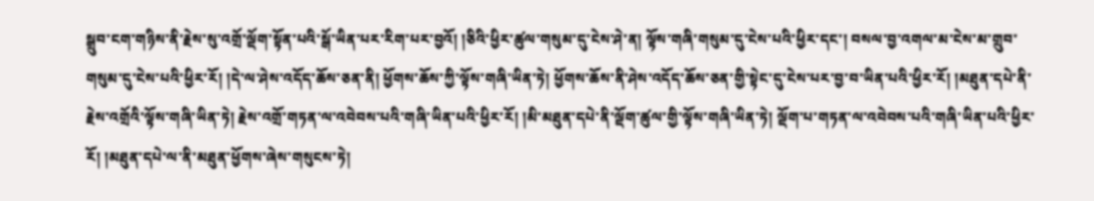སྒྲུབ་ངག་གཉིས་ནི་རྗེས་སུ་འགྲོ་ལྡོག་སྟོན་པའི་སྒོ་ཡིན་པར་རིག་པར་བྱའོ། །ཅིའི་ཕྱིར་ཚུལ་གསུམ་དུ་ངེས་ཤེ་ན། ལྟོས་གཞི་གསུམ་དུ་ངེས་པའི་ཕྱིར་དང་། བསལ་བྱ་འགལ་མ་ངེས་མ་གྲུབ་གསུམ་དུ་ངེས་པའི་ཕྱིར་རོ། །དེ་ལ་ཤེས་འདོད་ཆོས་ཅན་ནི། ཕྱོགས་ཆོས་ཀྱི་ལྟོས་གཞི་ཡིན་ཏེ། ཕྱོགས་ཆོས་ནི་ཤེས་འདོད་ཆོས་ཅན་གྱི་སྟེང་དུ་ངེས་པར་བྱ་བ་ཡིན་པའི་ཕྱིར་རོ། །མཐུན་དཔེ་ནི་རྗེས་འགྲོའི་ལྟོས་གཞི་ཡིན་ཏེ། རྗེས་འགྲོ་གཏན་ལ་འབེབས་པའི་གཞི་ཡིན་པའི་ཕྱིར་རོ། །མི་མཐུན་དཔེ་ནི་ལྡོག་ཚུལ་གྱི་ལྟོས་གཞི་ཡིན་ཏེ། ལྡོག་པ་གཏན་ལ་འབེབས་པའི་གཞི་ཡིན་པའི་ཕྱིར་རོ། །མཐུན་དཔེ་ལ་ནི་མཐུན་ཕྱོགས་ཞེས་གསུངས་ཏེ།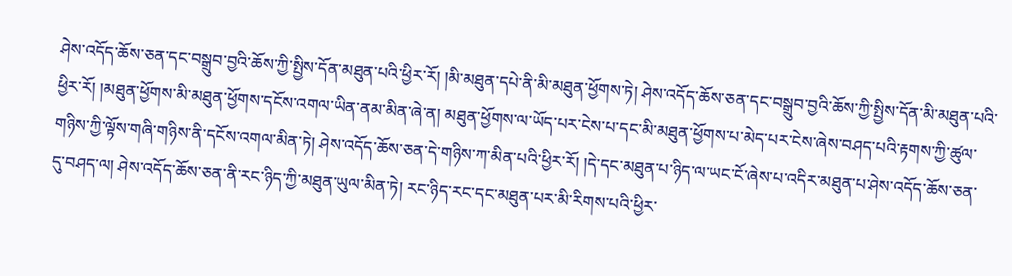ཤེས་འདོད་ཆོས་ཅན་དང་བསྒྲུབ་བྱའི་ཆོས་ཀྱི་སྤྱིས་དོན་མཐུན་པའི་ཕྱིར་རོ། །མི་མཐུན་དཔེ་ནི་མི་མཐུན་ཕྱོགས་ཏེ། ཤེས་འདོད་ཆོས་ཅན་དང་བསྒྲུབ་བྱའི་ཆོས་ཀྱི་སྤྱིས་དོན་མི་མཐུན་པའི་ཕྱིར་རོ། །མཐུན་ཕྱོགས་མི་མཐུན་ཕྱོགས་དངོས་འགལ་ཡིན་ནམ་མིན་ཞེ་ན། མཐུན་ཕྱོགས་ལ་ཡོད་པར་ངེས་པ་དང་མི་མཐུན་ཕྱོགས་པ་མེད་པར་ངེས་ཞེས་བཤད་པའི་རྟགས་ཀྱི་ཚུལ་གཉིས་ཀྱི་ལྟོས་གཞི་གཉིས་ནི་དངོས་འགལ་མིན་ཏེ། ཤེས་འདོད་ཆོས་ཅན་དེ་གཉིས་ཀ་མིན་པའི་ཕྱིར་རོ། །དེ་དང་མཐུན་པ་ཉིད་ལ་ཡང་ངོ་ཞེས་པ་འདིར་མཐུན་པ་ཤེས་འདོད་ཆོས་ཅན་དུ་བཤད་ལ། ཤེས་འདོད་ཆོས་ཅན་ནི་རང་ཉིད་ཀྱི་མཐུན་ཡུལ་མིན་ཏེ། རང་ཉིད་རང་དང་མཐུན་པར་མི་རིགས་པའི་ཕྱིར་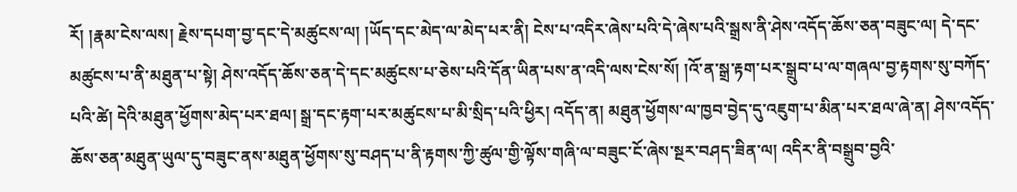རོ། །རྣམ་ངེས་ལས། རྗེས་དཔག་བྱ་དང་དེ་མཚུངས་ལ། །ཡོད་དང་མེད་ལ་མེད་པར་ནི། ངེས་པ་འདིར་ཞེས་པའི་དེ་ཞེས་པའི་སྒྲས་ནི་ཤེས་འདོད་ཆོས་ཅན་བཟུང་ལ། དེ་དང་མཚུངས་པ་ནི་མཐུན་པ་སྟེ། ཤེས་འདོད་ཆོས་ཅན་དེ་དང་མཚུངས་པ་ཅེས་པའི་དོན་ཡིན་པས་ན་འདི་ལས་ངེས་སོ། །འོ་ན་སྒྲ་རྟག་པར་སྒྲུབ་པ་ལ་གཞལ་བྱ་རྟགས་སུ་བཀོད་པའི་ཚེ། དེའི་མཐུན་ཕྱོགས་མེད་པར་ཐལ། སྒྲ་དང་རྟག་པར་མཚུངས་པ་མི་སྲིད་པའི་ཕྱིར། འདོད་ན། མཐུན་ཕྱོགས་ལ་ཁྱབ་བྱེད་དུ་འཇུག་པ་མིན་པར་ཐལ་ཞེ་ན། ཤེས་འདོད་ཆོས་ཅན་མཐུན་ཡུལ་དུ་བཟུང་ནས་མཐུན་ཕྱོགས་སུ་བཤད་པ་ནི་རྟགས་ཀྱི་ཚུལ་གྱི་ལྟོས་གཞི་ལ་བཟུང་ངོ་ཞེས་སྔར་བཤད་ཟིན་ལ། འདིར་ནི་བསྒྲུབ་བྱའི་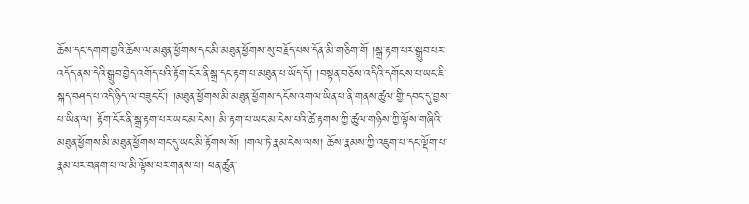ཆོས་དང་དགག་བྱའི་ཆོས་ལ་མཐུན་ཕྱོགས་དང་མི་མཐུན་ཕྱོགས་སུ་བརྗོད་པས་དོན་མི་གཅིག་གོ །སྒྲ་རྟག་པར་སྒྲུབ་པར་འདོད་ནས་དེའི་སྒྲུབ་བྱེད་འགོད་པའི་རྟོག་ངོར་ནི་སྒྲ་དང་རྟག་པ་མཐུན་པ་ཡོད་དོ། །བསྟན་བཅོས་འདིའི་དགོངས་པ་ཡང་ཇི་སྐད་བཤད་པ་འདི་ཉིད་ལ་བཟུང་ངོ་། །མཐུན་ཕྱོགས་མི་མཐུན་ཕྱོགས་དངོས་འགལ་ཡིན་པ་ནི་གནས་ཚུལ་གྱི་དབང་དུ་བྱས་པ་ཡིན་ལ། རྟོག་ངོར་ནི་སྒྲ་རྟག་པར་ཡང་མ་ངེས། མི་རྟག་པ་ཡང་མ་ངེས་པའི་ཚེ་རྟགས་ཀྱི་ཚུལ་གཉིས་ཀྱི་ལྟོས་གཞིའི་མཐུན་ཕྱོགས་མི་མཐུན་ཕྱོགས་གང་དུ་ཡང་མི་རྟོགས་སོ། །གལ་ཏེ་རྣམ་ངེས་ལས། ཆོས་རྣམས་ཀྱི་འཇུག་པ་དང་ལྡོག་པ་རྣམ་པར་བཞག་པ་ལ་མི་ལྟོས་པར་གནས་པ། ཕན་ཚུན་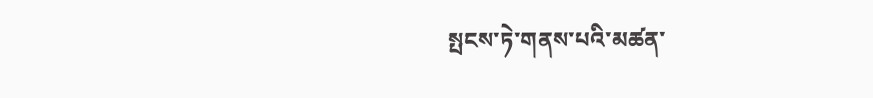སྤངས་ཏེ་གནས་པའི་མཚན་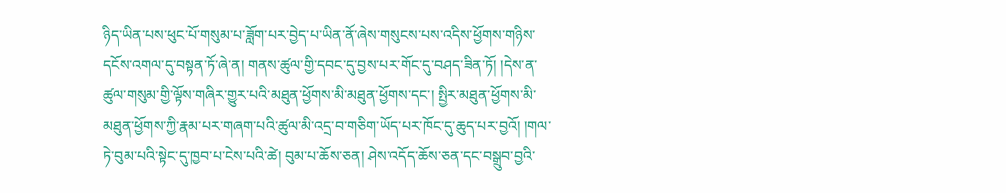ཉིད་ཡིན་པས་ཕུང་པོ་གསུམ་པ་ཟློག་པར་བྱེད་པ་ཡིན་ནོ་ཞེས་གསུངས་པས་འདིས་ཕྱོགས་གཉིས་དངོས་འགལ་དུ་བསྟན་ཏོ་ཞེ་ན། གནས་ཚུལ་གྱི་དབང་དུ་བྱས་པར་གོང་དུ་བཤད་ཟིན་ཏོ། །དེས་ན་ཚུལ་གསུམ་གྱི་ལྟོས་གཞིར་གྱུར་པའི་མཐུན་ཕྱོགས་མི་མཐུན་ཕྱོགས་དང་། སྤྱིར་མཐུན་ཕྱོགས་མི་མཐུན་ཕྱོགས་ཀྱི་རྣམ་པར་གཞག་པའི་ཚུལ་མི་འདྲ་བ་གཅིག་ཡོད་པར་ཁོང་དུ་ཆུད་པར་བྱའོ། །གལ་ཏེ་བུམ་པའི་སྟེང་དུ་ཁྱབ་པ་ངེས་པའི་ཚེ། བུམ་པ་ཆོས་ཅན། ཤེས་འདོད་ཆོས་ཅན་དང་བསྒྲུབ་བྱའི་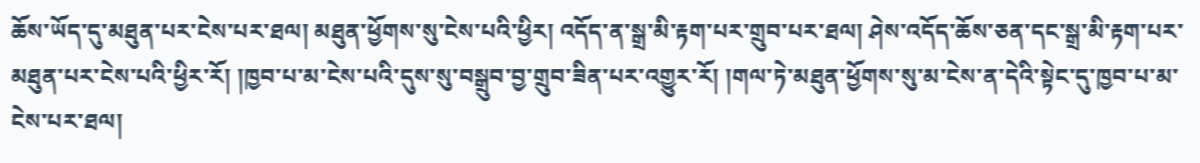ཆོས་ཡོད་དུ་མཐུན་པར་ངེས་པར་ཐལ། མཐུན་ཕྱོགས་སུ་ངེས་པའི་ཕྱིར། འདོད་ན་སྒྲ་མི་རྟག་པར་གྲུབ་པར་ཐལ། ཤེས་འདོད་ཆོས་ཅན་དང་སྒྲ་མི་རྟག་པར་མཐུན་པར་ངེས་པའི་ཕྱིར་རོ། །ཁྱབ་པ་མ་ངེས་པའི་དུས་སུ་བསྒྲུབ་བྱ་གྲུབ་ཟིན་པར་འགྱུར་རོ། །གལ་ཏེ་མཐུན་ཕྱོགས་སུ་མ་ངེས་ན་དེའི་སྟེང་དུ་ཁྱབ་པ་མ་ངེས་པར་ཐལ།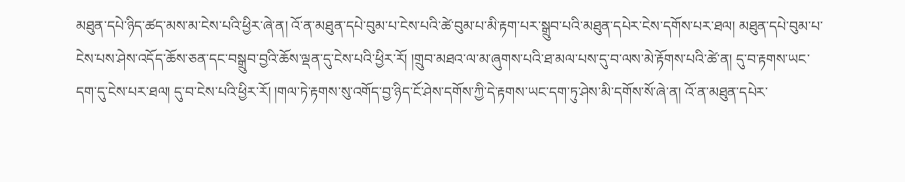མཐུན་དཔེ་ཉིད་ཚད་མས་མ་ངེས་པའི་ཕྱིར་ཞེ་ན། འོ་ན་མཐུན་དཔེ་བུམ་པ་ངེས་པའི་ཚེ་བུམ་པ་མི་རྟག་པར་སྒྲུབ་པའི་མཐུན་དཔེར་ངེས་དགོས་པར་ཐལ། མཐུན་དཔེ་བུམ་པ་ངེས་པས་ཤེས་འདོད་ཆོས་ཅན་དང་བསྒྲུབ་བྱའི་ཆོས་ལྡན་དུ་ངེས་པའི་ཕྱིར་རོ། །གྲུབ་མཐའ་ལ་མ་ཞུགས་པའི་ཐ་མལ་པས་དུ་བ་ལས་མེ་རྟོགས་པའི་ཚེ་ན། དུ་བ་རྟགས་ཡང་དག་དུ་ངེས་པར་ཐལ། དུ་བ་ངེས་པའི་ཕྱིར་རོ། །གལ་ཏེ་རྟགས་སུ་འགོད་བྱ་ཉིད་ངོ་ཤེས་དགོས་ཀྱི་དེ་རྟགས་ཡང་དག་ཏུ་ཤེས་མི་དགོས་སོ་ཞེ་ན། འོ་ན་མཐུན་དཔེར་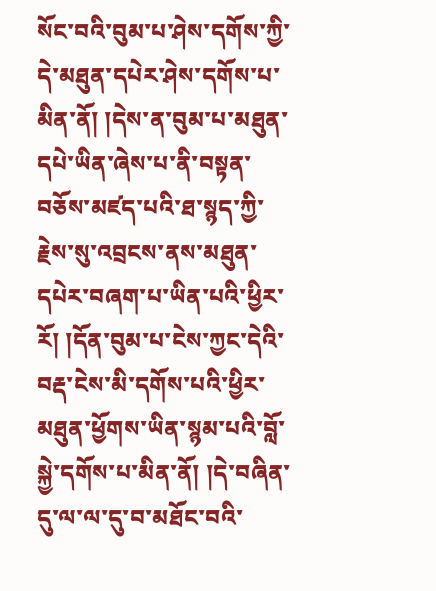སོང་བའི་བུམ་པ་ཤེས་དགོས་ཀྱི་དེ་མཐུན་དཔེར་ཤེས་དགོས་པ་མིན་ནོ། །དེས་ན་བུམ་པ་མཐུན་དཔེ་ཡིན་ཞེས་པ་ནི་བསྟན་བཅོས་མཛད་པའི་ཐ་སྙད་ཀྱི་རྗེས་སུ་འབྲངས་ནས་མཐུན་དཔེར་བཞག་པ་ཡིན་པའི་ཕྱིར་རོ། །དོན་བུམ་པ་ངེས་ཀྱང་དེའི་བརྡ་ངེས་མི་དགོས་པའི་ཕྱིར་མཐུན་ཕྱོགས་ཡིན་སྙམ་པའི་བློ་སྐྱེ་དགོས་པ་མིན་ནོ། །དེ་བཞིན་དུ་ལ་ལ་དུ་བ་མཐོང་བའི་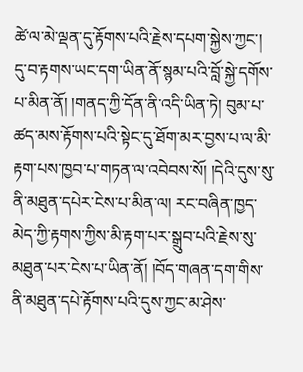ཚེ་ལ་མེ་ལྡན་དུ་རྟོགས་པའི་རྗེས་དཔག་སྐྱེས་ཀྱང་། དུ་བ་རྟགས་ཡང་དག་ཡིན་ནོ་སྙམ་པའི་བློ་སྐྱེ་དགོས་པ་མིན་ནོ། །གནད་ཀྱི་དོན་ནི་འདི་ཡིན་ཏེ། བུམ་པ་ཚད་མས་རྟོགས་པའི་སྟེང་དུ་ཐོག་མར་བྱས་པ་ལ་མི་རྟག་པས་ཁྱབ་པ་གཏན་ལ་འབེབས་སོ། །དེའི་དུས་སུ་ནི་མཐུན་དཔེར་ངེས་པ་མིན་ལ། རང་བཞིན་ཁྱད་མེད་ཀྱི་རྟགས་ཀྱིས་མི་རྟག་པར་སྒྲུབ་པའི་རྗེས་སུ་མཐུན་པར་ངེས་པ་ཡིན་ནོ། །བོད་གཞན་དག་གིས་ནི་མཐུན་དཔེ་རྟོགས་པའི་དུས་ཀྱང་མ་ཤེས་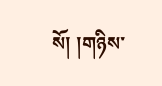སོ། །གཉིས་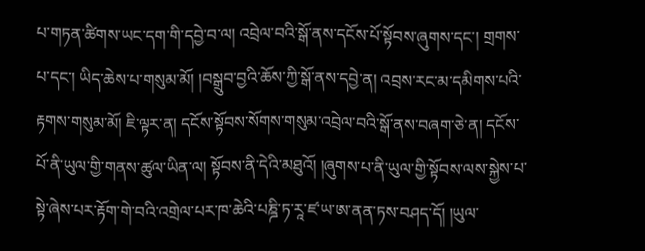པ་གཏན་ཚིགས་ཡང་དག་གི་དབྱེ་བ་ལ། འབྲེལ་བའི་སྒོ་ནས་དངོས་པོ་སྟོབས་ཞུགས་དང་། གྲགས་པ་དང་། ཡིད་ཆེས་པ་གསུམ་མོ། །བསྒྲུབ་བྱའི་ཆོས་ཀྱི་སྒོ་ནས་དབྱེ་ན། འབྲས་རང་མ་དམིགས་པའི་རྟགས་གསུམ་མོ། ཇི་ལྟར་ན། དངོས་སྟོབས་སོགས་གསུམ་འབྲེལ་བའི་སྒོ་ནས་བཞག་ཅེ་ན། དངོས་པོ་ནི་ཡུལ་གྱི་གནས་ཚུལ་ཡིན་ལ། སྟོབས་ནི་དེའི་མཐུའོ། །ཞུགས་པ་ནི་ཡུལ་གྱི་སྟོབས་ལས་སྐྱེས་པ་སྟེ་ཞེས་པར་རྟོག་གེ་བའི་འགྲེལ་པར་ཁ་ཆེའི་པཎྜི་ཏ་རཱ་ཛ་ཡ་ཨ་ནན་ཏས་བཤད་དོ། །ཡུལ་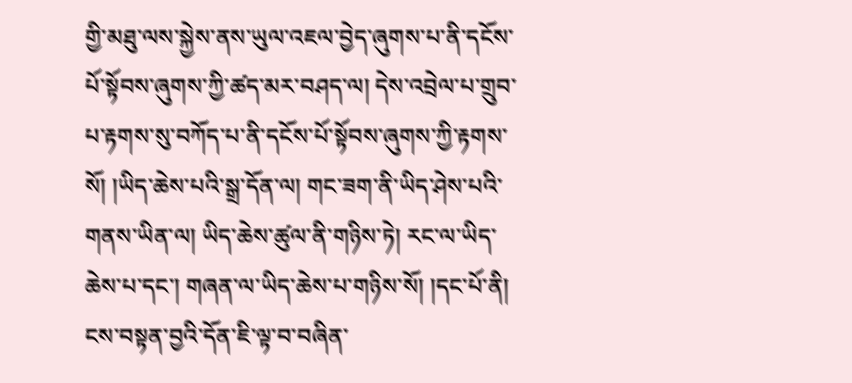གྱི་མཐུ་ལས་སྐྱེས་ནས་ཡུལ་འཇལ་བྱེད་ཞུགས་པ་ནི་དངོས་པོ་སྟོབས་ཞུགས་ཀྱི་ཚད་མར་བཤད་ལ། དེས་འབྲེལ་པ་གྲུབ་པ་རྟགས་སུ་བཀོད་པ་ནི་དངོས་པོ་སྟོབས་ཞུགས་ཀྱི་རྟགས་སོ། །ཡིད་ཆེས་པའི་སྒྲ་དོན་ལ། གང་ཟག་ནི་ཡིད་ཤེས་པའི་གནས་ཡིན་ལ། ཡིད་ཆེས་ཚུལ་ནི་གཉིས་ཏེ། རང་ལ་ཡིད་ཆེས་པ་དང་། གཞན་ལ་ཡིད་ཆེས་པ་གཉིས་སོ། །དང་པོ་ནི། ངས་བསྟན་བྱའི་དོན་ཇི་ལྟ་བ་བཞིན་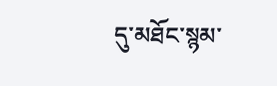དུ་མཐོང་སྙམ་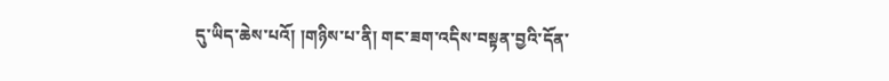དུ་ཡིད་ཆེས་པའོ། །གཉིས་པ་ནི། གང་ཟག་འདིས་བསྟན་བྱའི་དོན་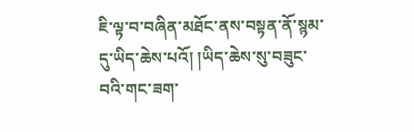ཇི་ལྟ་བ་བཞིན་མཐོང་ནས་བསྟན་ནོ་སྙམ་དུ་ཡིད་ཆེས་པའོ། །ཡིད་ཆེས་སུ་བཟུང་བའི་གང་ཟག་